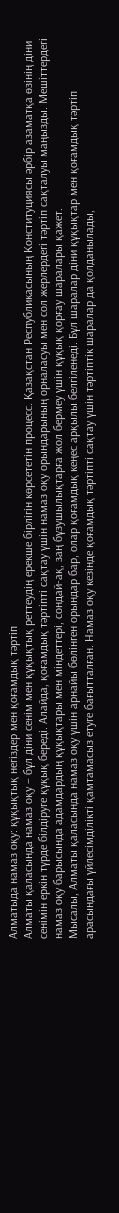Алматыда намаз оқу: құқықтық негіздер мен қоғамдық тәртіп
Алматы қаласында намаз оқу – бұл діни сенім мен құқықтық реттеудің ерекше бірлігін көрсететін процесс. Қазақстан Республикасының Конституциясы әрбір азаматқа өзінің діни сенімін еркін түрде білдіруге құқық береді. Алайда, қоғамдық тәртіпті сақтау үшін намаз оқу орындарының орналасуы мен сол жерлердегі тәртіп сақталуы маңызды. Мешіттердегі намаз оқу барысында адамдардың құқықтары мен міндеттері, сондай-ақ, заң бұзушылықтарға жол бермеу үшін құқық қорғау шаралары қажет.
Мысалы, Алматы қаласында намаз оқу үшін арнайы бөлінген орындар бар, олар қоғамдық кеңес арқылы белгіленеді. Бұл шаралар діни құқықтар мен қоғамдық тәртіп арасындағы үйлесімділікті қамтамасыз етуге бағытталған. Намаз оқу кезінде қоғамдық тәртіпті сақтау үшін тәртіптік шаралар да қолданылады,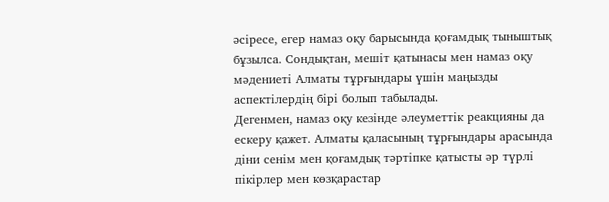әсіресе, егер намаз оқу барысында қоғамдық тыныштық бұзылса. Сондықтан, мешіт қатынасы мен намаз оқу мәдениеті Алматы тұрғындары үшін маңызды аспектілердің бірі болып табылады.
Дегенмен, намаз оқу кезінде әлеуметтік реакцияны да ескеру қажет. Алматы қаласының тұрғындары арасында діни сенім мен қоғамдық тәртіпке қатысты әр түрлі пікірлер мен көзқарастар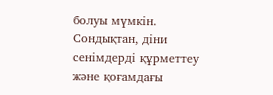болуы мүмкін. Сондықтан, діни сенімдерді құрметтеу және қоғамдағы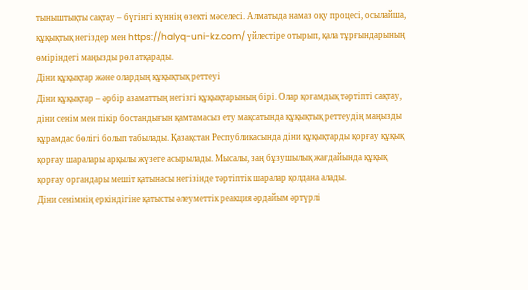тыныштықты сақтау – бүгінгі күннің өзекті мәселесі. Алматыда намаз оқу процесі, осылайша, құқықтық негіздер мен https://halyq-uni-kz.com/ үйлестіре отырып, қала тұрғындарының өміріндегі маңызды рөл атқарады.
Діни құқықтар және олардың құқықтық реттеуі
Діни құқықтар – әрбір азаматтың негізгі құқықтарының бірі. Олар қоғамдық тәртіпті сақтау, діни сенім мен пікір бостандығын қамтамасыз ету мақсатында құқықтық реттеудің маңызды құрамдас бөлігі болып табылады. Қазақстан Республикасында діни құқықтарды қорғау құқық қорғау шаралары арқылы жүзеге асырылады. Мысалы, заң бұзушылық жағдайында құқық қорғау органдары мешіт қатынасы негізінде тәртіптік шаралар қолдана алады.
Діни сенімнің еркіндігіне қатысты әлеуметтік реакция әрдайым әртүрлі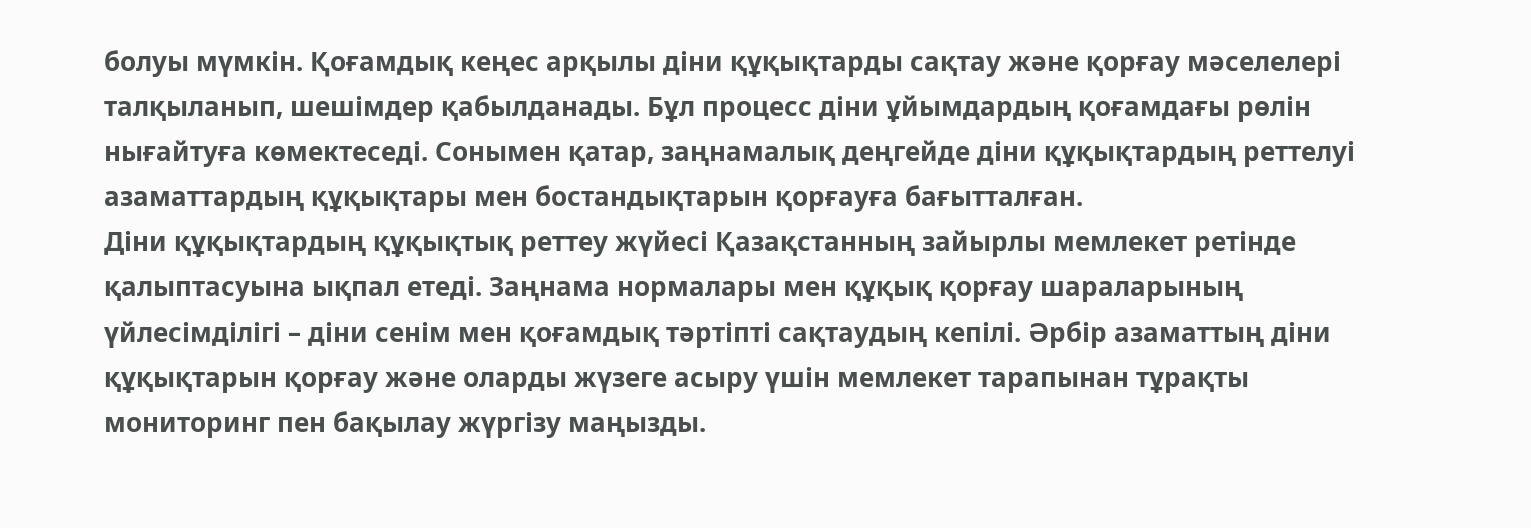болуы мүмкін. Қоғамдық кеңес арқылы діни құқықтарды сақтау және қорғау мәселелері талқыланып, шешімдер қабылданады. Бұл процесс діни ұйымдардың қоғамдағы рөлін нығайтуға көмектеседі. Сонымен қатар, заңнамалық деңгейде діни құқықтардың реттелуі азаматтардың құқықтары мен бостандықтарын қорғауға бағытталған.
Діни құқықтардың құқықтық реттеу жүйесі Қазақстанның зайырлы мемлекет ретінде қалыптасуына ықпал етеді. Заңнама нормалары мен құқық қорғау шараларының үйлесімділігі – діни сенім мен қоғамдық тәртіпті сақтаудың кепілі. Әрбір азаматтың діни құқықтарын қорғау және оларды жүзеге асыру үшін мемлекет тарапынан тұрақты мониторинг пен бақылау жүргізу маңызды.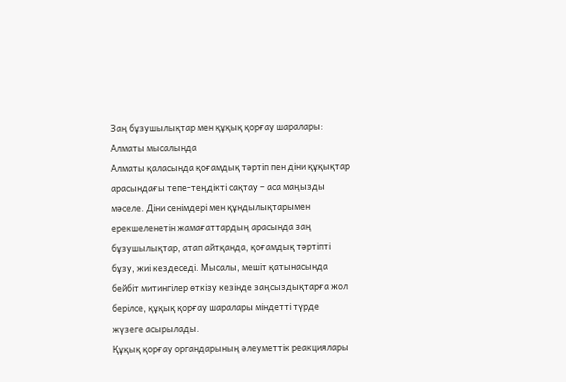Заң бұзушылықтар мен құқық қорғау шаралары: Алматы мысалында
Алматы қаласында қоғамдық тәртіп пен діни құқықтар арасындағы тепе-теңдікті сақтау – аса маңызды мәселе. Діни сенімдері мен құндылықтарымен ерекшеленетін жамағаттардың арасында заң бұзушылықтар, атап айтқанда, қоғамдық тәртіпті бұзу, жиі кездеседі. Мысалы, мешіт қатынасында бейбіт митингілер өткізу кезінде заңсыздықтарға жол берілсе, құқық қорғау шаралары міндетті түрде жүзеге асырылады.
Құқық қорғау органдарының әлеуметтік реакциялары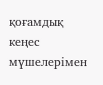қоғамдық кеңес мүшелерімен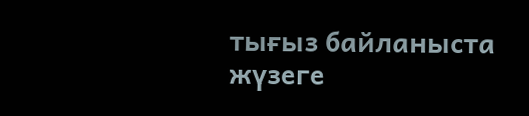тығыз байланыста жүзеге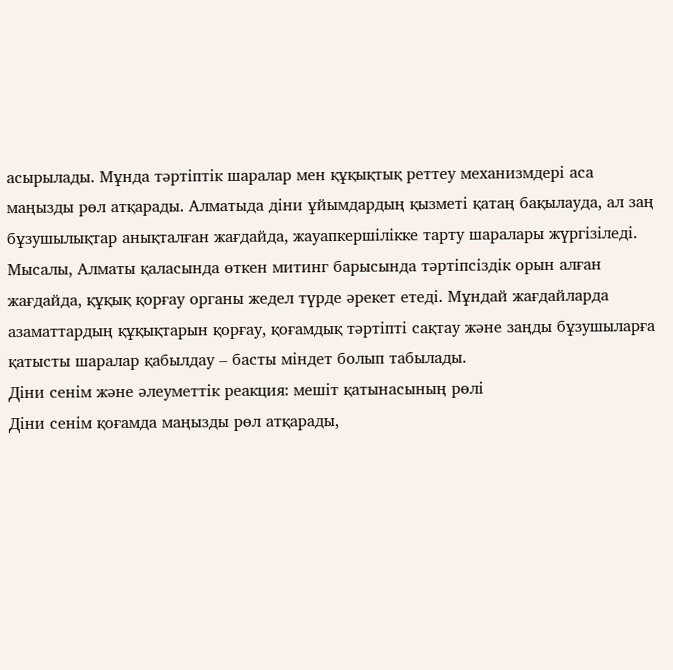асырылады. Мұнда тәртіптік шаралар мен құқықтық реттеу механизмдері аса маңызды рөл атқарады. Алматыда діни ұйымдардың қызметі қатаң бақылауда, ал заң бұзушылықтар анықталған жағдайда, жауапкершілікке тарту шаралары жүргізіледі.
Мысалы, Алматы қаласында өткен митинг барысында тәртіпсіздік орын алған жағдайда, құқық қорғау органы жедел түрде әрекет етеді. Мұндай жағдайларда азаматтардың құқықтарын қорғау, қоғамдық тәртіпті сақтау және заңды бұзушыларға қатысты шаралар қабылдау – басты міндет болып табылады.
Діни сенім және әлеуметтік реакция: мешіт қатынасының рөлі
Діни сенім қоғамда маңызды рөл атқарады,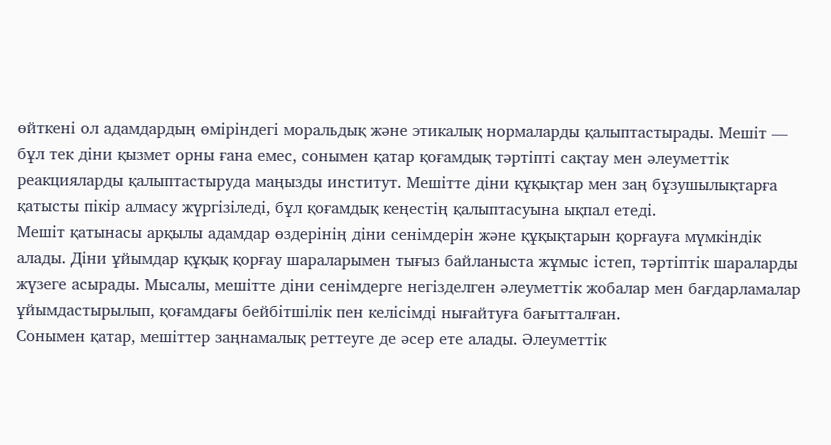өйткені ол адамдардың өміріндегі моральдық және этикалық нормаларды қалыптастырады. Мешіт — бұл тек діни қызмет орны ғана емес, сонымен қатар қоғамдық тәртіпті сақтау мен әлеуметтік реакцияларды қалыптастыруда маңызды институт. Мешітте діни құқықтар мен заң бұзушылықтарға қатысты пікір алмасу жүргізіледі, бұл қоғамдық кеңестің қалыптасуына ықпал етеді.
Мешіт қатынасы арқылы адамдар өздерінің діни сенімдерін және құқықтарын қорғауға мүмкіндік алады. Діни ұйымдар құқық қорғау шараларымен тығыз байланыста жұмыс істеп, тәртіптік шараларды жүзеге асырады. Мысалы, мешітте діни сенімдерге негізделген әлеуметтік жобалар мен бағдарламалар ұйымдастырылып, қоғамдағы бейбітшілік пен келісімді нығайтуға бағытталған.
Сонымен қатар, мешіттер заңнамалық реттеуге де әсер ете алады. Әлеуметтік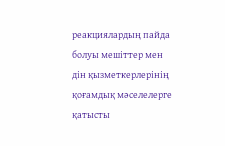реакциялардың пайда болуы мешіттер мен дін қызметкерлерінің қоғамдық мәселелерге қатысты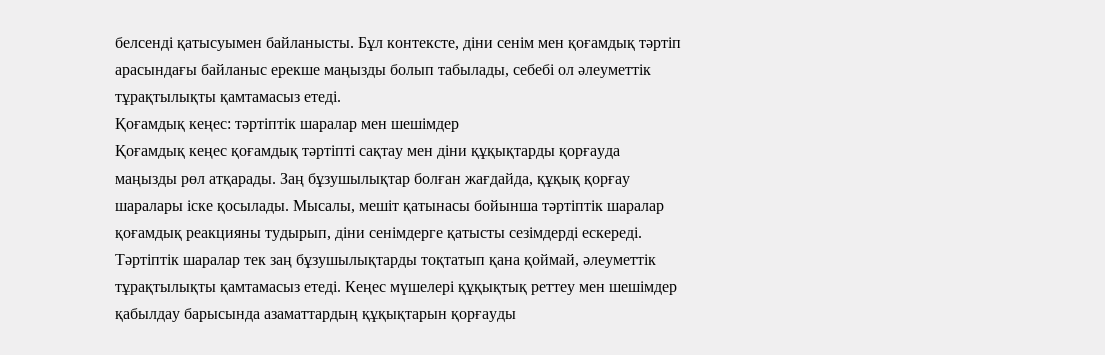белсенді қатысуымен байланысты. Бұл контексте, діни сенім мен қоғамдық тәртіп арасындағы байланыс ерекше маңызды болып табылады, себебі ол әлеуметтік тұрақтылықты қамтамасыз етеді.
Қоғамдық кеңес: тәртіптік шаралар мен шешімдер
Қоғамдық кеңес қоғамдық тәртіпті сақтау мен діни құқықтарды қорғауда маңызды рөл атқарады. Заң бұзушылықтар болған жағдайда, құқық қорғау шаралары іске қосылады. Мысалы, мешіт қатынасы бойынша тәртіптік шаралар қоғамдық реакцияны тудырып, діни сенімдерге қатысты сезімдерді ескереді.
Тәртіптік шаралар тек заң бұзушылықтарды тоқтатып қана қоймай, әлеуметтік тұрақтылықты қамтамасыз етеді. Кеңес мүшелері құқықтық реттеу мен шешімдер қабылдау барысында азаматтардың құқықтарын қорғауды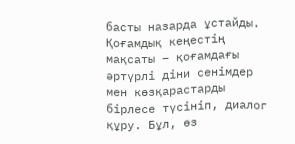басты назарда ұстайды.
Қоғамдық кеңестің мақсаты – қоғамдағы әртүрлі діни сенімдер мен көзқарастарды бірлесе түсініп, диалог құру. Бұл, өз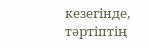кезегінде, тәртіптің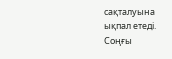сақталуына ықпал етеді. Соңғы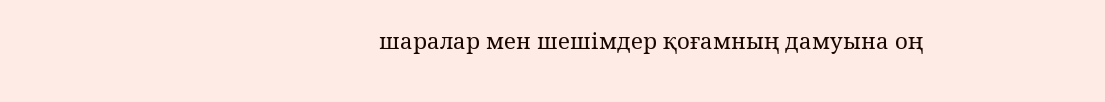шаралар мен шешімдер қоғамның дамуына оң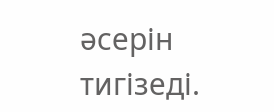әсерін тигізеді.